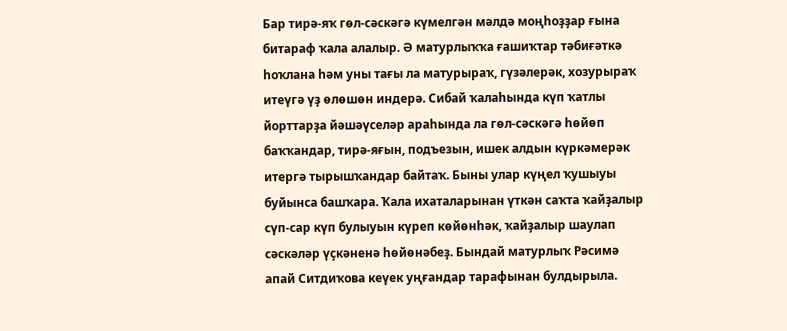Бар тирә-яҡ гөл-сәскәгә күмелгән мәлдә моңһоҙҙар ғына битараф ҡала алалыр. Ә матурлыҡҡа ғашиҡтар тәбиғәткә һоҡлана һәм уны тағы ла матурыраҡ, гүзәлерәк, хозурыраҡ итеүгә үҙ өлөшөн индерә. Сибай ҡалаһында күп ҡатлы йорттарҙа йәшәүселәр араһында ла гөл-сәскәгә һөйөп баҡҡандар, тирә-яғын, подъезын, ишек алдын күркәмерәк итергә тырышҡандар байтаҡ. Быны улар күңел ҡушыуы буйынса башҡара. Ҡала ихаталарынан үткән саҡта ҡайҙалыр сүп-сар күп булыуын күреп көйөнһәк, ҡайҙалыр шаулап сәскәләр үҫкәненә һөйөнәбеҙ. Бындай матурлыҡ Рәсимә апай Ситдиҡова кеүек уңғандар тарафынан булдырыла.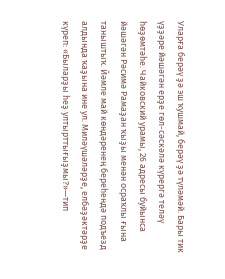Уларға берәү ҙә эш ҡушмай, берәү ҙә түләмәй. Бары тик үҙҙәре йәшәгән ерҙе гөл-сәскәлә күрергә теләү һөҙөмтәһе. Чайковский урамы, 26 адресы буйынса йәшәгән Рәсимә Рамаҙан ҡыҙы менән осраҡлы ғына таныштыҡ. Йәмле май көндәренең береһендә подъезд алдында ҡаҙына ине ул. Миләүшәләрҙе, елбәҙәктәрҙе күреп: «Быларҙы һеҙ ултырттығыҙмы?»—тип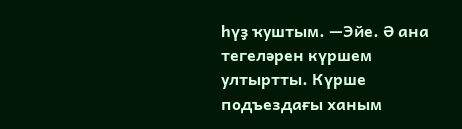һүҙ ҡуштым. —Эйе. Ә ана тегеләрен күршем ултыртты. Күрше подъездағы ханым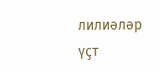лилиәләр үҫт